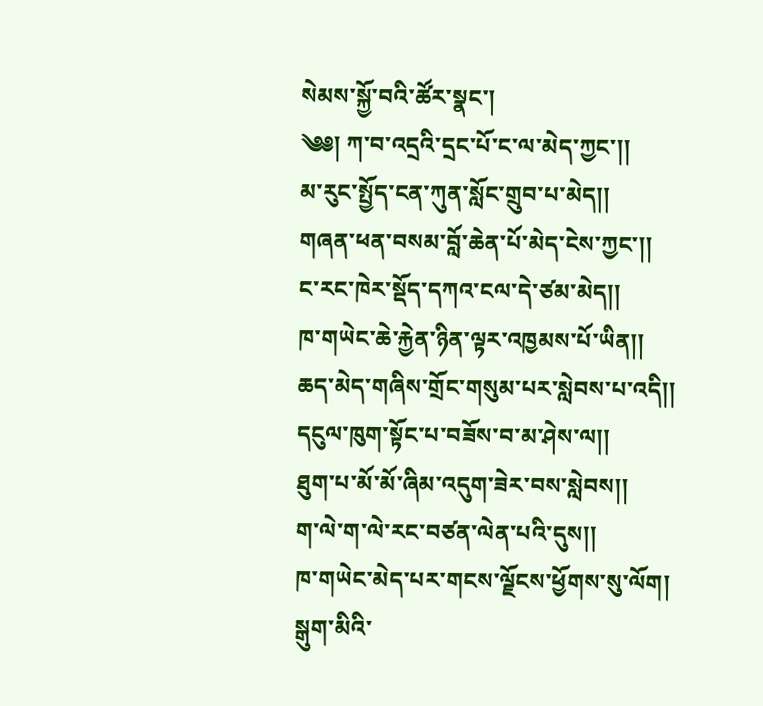སེམས་སྐྱོ་བའི་ཚོར་སྣང་།
༄༅། ཀ་བ་འདྲའི་དྲང་པོ་ང་ལ་མེད་ཀྱང་།།
མ་རུང་སྤྱོད་ངན་ཀུན་སློང་གྲུབ་པ་མེད།།
གཞན་ཕན་བསམ་བློ་ཆེན་པོ་མེད་ངེས་ཀྱང་།།
ང་རང་ཁེར་སྡོད་དཀའ་ངལ་དེ་ཙམ་མེད།།
ཁ་གཡེང་ཆེ་རྐྱེན་ཉིན་ལྟར་འཁྱམས་པོ་ཡིན།།
ཆད་མེད་གཞིས་གྲོང་གསུམ་པར་སླེབས་པ་འདི།།
དངུལ་ཁུག་སྟོང་པ་བཟོས་བ་མ་ཤེས་ལ།།
ཐུག་པ་མོ་མོ་ཞིམ་འདུག་ཟེར་བས་སླེབས།།
ག་ལེ་ག་ལེ་རང་བཙན་ལེན་པའི་དུས།།
ཁ་གཡེང་མེད་པར་གངས་ལྗོངས་ཕྱོགས་སུ་ལོག།
སྒུག་མིའི་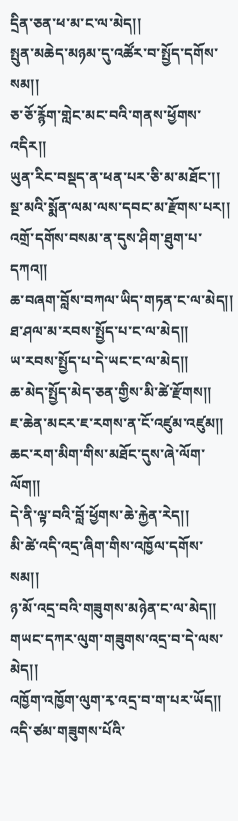དྲིན་ཅན་ཕ་མ་ང་ལ་མེད།།
སྤུན་མཆེད་མཉམ་དུ་འཚོར་བ་སྤྱོད་དགོས་སམ།།
ཅ་ཅོ་རྙོག་གླེང་མང་བའི་གནས་ཕྱོགས་འདིར།།
ཡུན་རིང་བསྡད་ན་ཕན་པར་ཅི་མ་མཐོང་།།
སྔ་མའི་སྨོན་ལམ་ལས་དབང་མ་རྫོགས་པར།། འགྲོ་དགོས་བསམ་ན་དུས་ཤིག་ཐུག་པ་དཀའ།།
ཆ་བཞག་བློས་བཀལ་ཡིད་གཏན་ང་ལ་མེད།།
ཐ་ཤལ་མ་རབས་སྤྱོད་པ་ང་ལ་མེད།།
ཡ་རབས་སྤྱོད་པ་དེ་ཡང་ང་ལ་མེད།།
ཆ་མེད་སྤྱོད་མེད་ཅན་གྱིས་མི་ཚེ་རྫོགས།།
ཇ་ཆེན་མངར་ཇ་རགས་ན་ངོ་འཛུམ་འཛུམ།།
ཆང་རག་མིག་གིས་མཐོང་དུས་ཞེ་ལོག་ལོག།།
དེ་ནི་ལྟ་བའི་བློ་ཕྱོགས་ཆེ་རྐྱེན་རེད།།
མི་ཚེ་འདི་འདྲ་ཞིག་གིས་འཁྱོལ་དགོས་སམ།།
ཉ་མོ་འདྲ་བའི་གཟུགས་མཉེན་ང་ལ་མེད།།
གཡང་དཀར་ལུག་གཟུགས་འདྲ་བ་དེ་ལས་མེད།།
འཁྱོག་འཁྱོག་ལུག་རྭ་འདྲ་བ་ག་པར་ཡོད།།
འདི་ཙམ་གཟུགས་པོའི་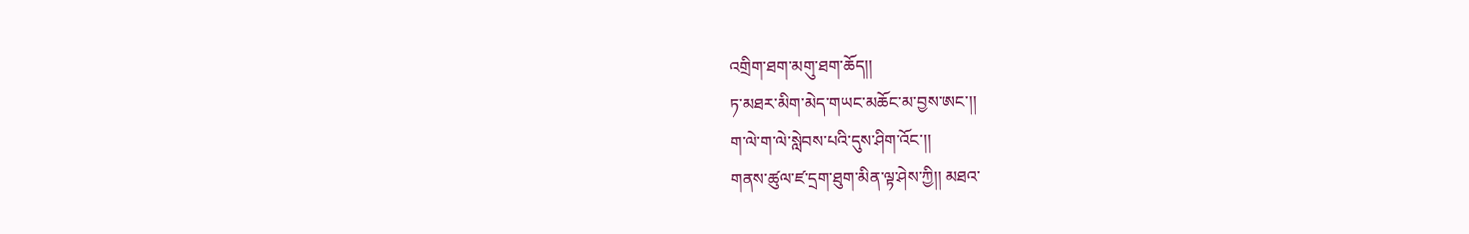འགྲིག་ཐག་མགུ་ཐག་ཆོད།།
ཏ་མཐར་མིག་མེད་གཡང་མཆོང་མ་བྱས་ཨང་།།
ག་ལེ་ག་ལེ་སླེབས་པའི་དུས་ཤིག་འོང་།།
གནས་ཚུལ་ཛ་དྲག་ཐུག་མིན་ལྟ་ཤེས་ཀྱི།། མཐའ་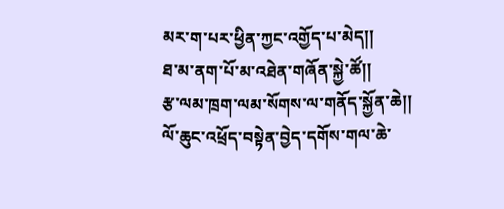མར་ག་པར་ཕྱིན་ཀྱང་འགྱོད་པ་མེད།།
ཐ་མ་ནག་པོ་མ་འཐེན་གཞོན་སྐྱེ་ཚོ།།
རྩ་ལམ་ཁྲག་ལམ་སོགས་ལ་གནོད་སྐྱོན་ཆེ།།
ལོ་ཆུང་འཕྲོད་བསྟེན་བྱེད་དགོས་གལ་ཆེ་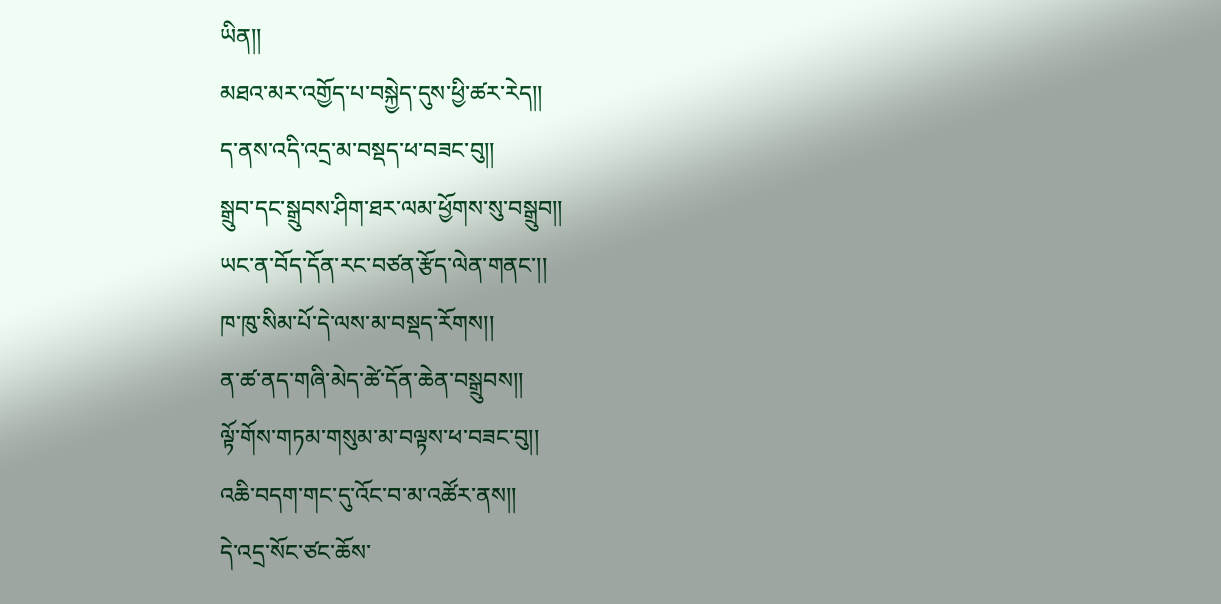ཡིན།།
མཐའ་མར་འགྱོད་པ་བསྐྱེད་དུས་ཕྱི་ཚར་རེད།།
ད་ནས་འདི་འདྲ་མ་བསྡད་ཕ་བཟང་བུ།།
སྒྲུབ་དང་སྒྲུབས་ཤིག་ཐར་ལམ་ཕྱོགས་སུ་བསྒྲུབ།།
ཡང་ན་བོད་དོན་རང་བཙན་རྩོད་ལེན་གནང་།།
ཁ་ཁུ་སིམ་པོ་དེ་ལས་མ་བསྡད་རོགས།།
ན་ཚ་ནད་གཞི་མེད་ཚེ་དོན་ཆེན་བསྒྲུབས།།
ལྟོ་གོས་གཏམ་གསུམ་མ་བལྟས་ཕ་བཟང་བུ།།
འཆི་བདག་གང་དུ་འོང་བ་མ་འཚོར་ནས།།
དེ་འདྲ་སོང་ཙང་ཆོས་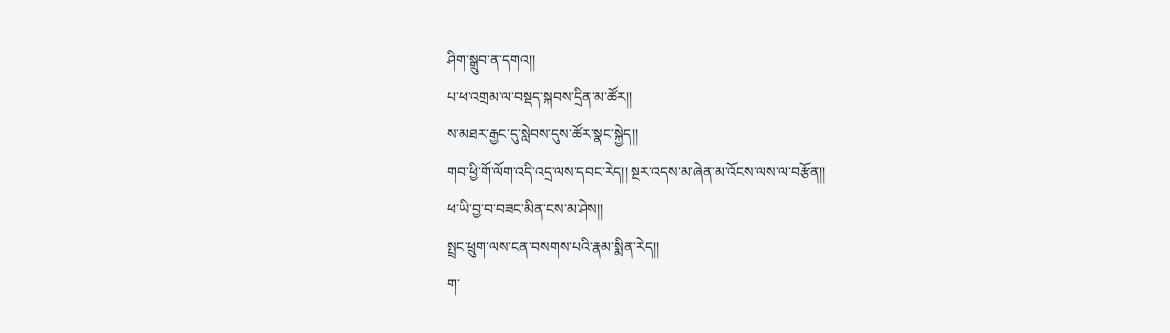ཤིག་སྒྲུབ་ན་དགའ།།
པ་ཕ་འགྲམ་ལ་བསྡད་སྐབས་དྲིན་མ་ཚོར།།
ས་མཐར་རྒྱང་དུ་སླེབས་དུས་ཚོར་སྣང་སྐྱེད།།
གབ་ཕྱི་གོ་ལོག་འདི་འདྲ་ལས་དབང་རེད།། སྔར་འདས་མ་ཞེན་མ་འོངས་ལས་ལ་བརྩོན།།
ཕ་ཡི་བྱ་བ་བཟང་མིན་ངས་མ་ཤེས།།
སྤྲང་ཕྲུག་ལས་ངན་བསགས་པའི་རྣམ་སྨིན་རེད།།
ག་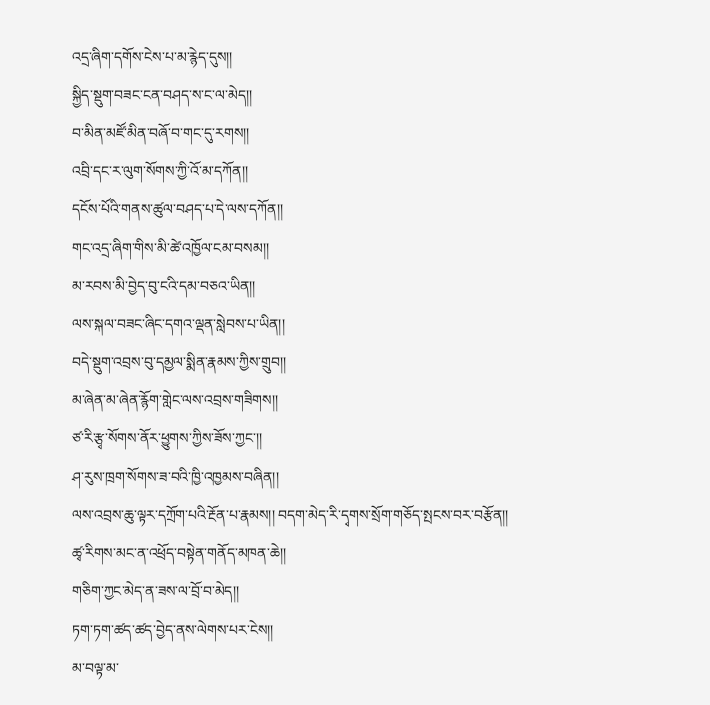འདྲ་ཞིག་དགོས་ངེས་པ་མ་རྙེད་དུས།།
སྐྱིད་སྡུག་བཟང་ངན་བཤད་ས་ང་ལ་མེད།།
བ་མིན་མཛོ་མིན་བཞོ་བ་གང་དུ་རགས།།
འབྲི་དང་ར་ལུག་སོགས་ཀྱི་འོ་མ་དཀོན།།
དངོས་པོའི་གནས་ཚུལ་བཤད་པ་དེ་ལས་དཀོན།།
གང་འདྲ་ཞིག་གིས་མི་ཚེ་འཁྱོལ་ངམ་བསམ།།
མ་རབས་མི་བྱེད་བུ་ངའི་དམ་བཅའ་ཡིན།།
ལས་སྐལ་བཟང་ཞིང་དགའ་ལྡན་སླེབས་པ་ཡིན།།
བདེ་སྡུག་འབྲས་བུ་དམྱལ་སྨིན་རྣམས་ཀྱིས་གྲུབ།།
མ་ཞེན་མ་ཞེན་རྙོག་གླེང་ལས་འབྲས་གཟིགས།།
ཙ་རི་རྩྭ་སོགས་ནོར་ཕྱུགས་ཀྱིས་ཟོས་ཀྱང་།།
ཤ་རུས་ཁྲག་སོགས་ཟ་བའི་ཁྱི་འཁྱམས་བཞིན།།
ལས་འབྲས་ཆུ་ལྟར་དཀྲོག་པའི་རྔོན་པ་རྣམས།། བདག་མེད་རི་དྭགས་སྲོག་གཅོད་སྤངས་བར་བརྩོན།།
ཚྭ་རིགས་མང་ན་འཕྲོད་བསྟེན་གནོད་མཁན་ཆེ།།
གཅིག་ཀྱང་མེད་ན་ཟས་ལ་བྲོ་བ་མེད།།
ཏག་ཏག་ཚད་ཚད་བྱེད་ནས་ལེགས་པར་ངེས།།
མ་བལྟ་མ་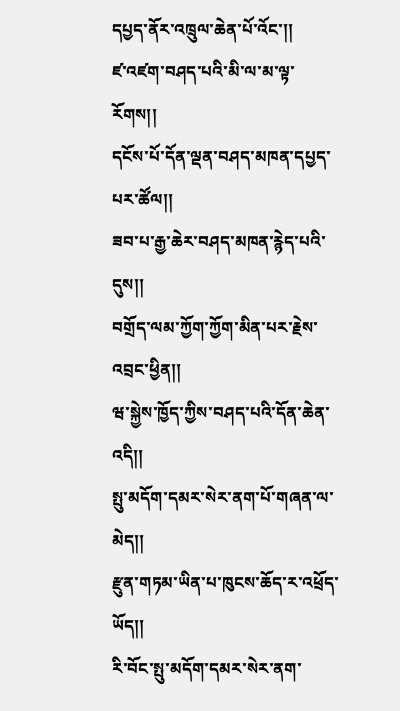དཔྱད་ནོར་འཁྲུལ་ཆེན་པོ་འོང་།།
ཛ་འཛག་བཤད་པའི་མི་ལ་མ་ལྟ་རོགས།།
དངོས་པོ་དོན་ལྡན་བཤད་མཁན་དཔྱད་པར་ཚོལ།།
ཟབ་པ་རྒྱ་ཆེར་བཤད་མཁན་རྙེད་པའི་དུས།།
བགྲོད་ལམ་ཀྱོག་ཀྱོག་མིན་པར་རྗེས་འབྲང་ཕྱིན།།
ཝ་སྐྱེས་ཁྱོད་ཀྱིས་བཤད་པའི་དོན་ཆེན་འདི།།
སྤུ་མདོག་དམར་སེར་ནག་པོ་གཞན་ལ་མེད།།
རྫུན་གཏམ་ཡིན་པ་ཁུངས་ཆོད་ར་འཕྲོད་ཡོད།།
རི་བོང་སྤུ་མདོག་དམར་སེར་ནག་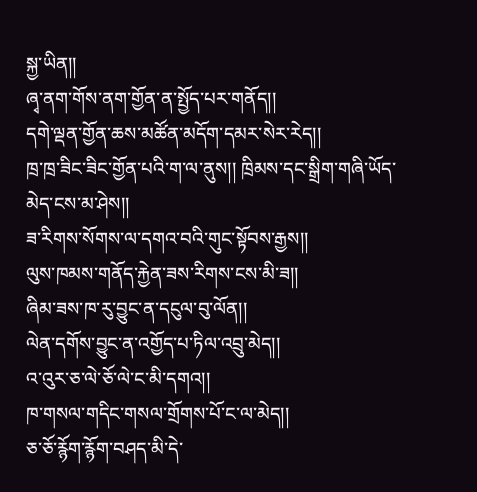སྐྱ་ཡིན།།
ཞྭ་ནག་གོས་ནག་གྱོན་ན་སྤྱོད་པར་གནོད།།
དགེ་ལྡན་གྱོན་ཆས་མཚོན་མདོག་དམར་སེར་རེད།།
ཁྲ་ཁྲ་ཟིང་ཟིང་གྱོན་པའི་ག་ལ་ནུས།། ཁྲིམས་དང་སྒྲིག་གཞི་ཡོད་མེད་ངས་མ་ཤེས།།
ཟ་རིགས་སོགས་ལ་དགའ་བའི་གུང་སྟོབས་རྒྱས།།
ལུས་ཁམས་གནོད་རྐྱེན་ཟས་རིགས་ངས་མི་ཟ།།
ཞིམ་ཟས་ཁ་རུ་བྱུང་ན་དངུལ་བུ་ལོན།།
ལེན་དགོས་བྱུང་ན་འགྱོད་པ་ཏིལ་འབྲུ་མེད།།
འ་འུར་ཅ་ལེ་ཅོ་ལེ་ང་མི་དགའ།།
ཁ་གསལ་གདིང་གསལ་གྲོགས་པོ་ང་ལ་མེད།།
ཅ་ཅོ་རྙོག་རྙོག་བཤད་མི་དེ་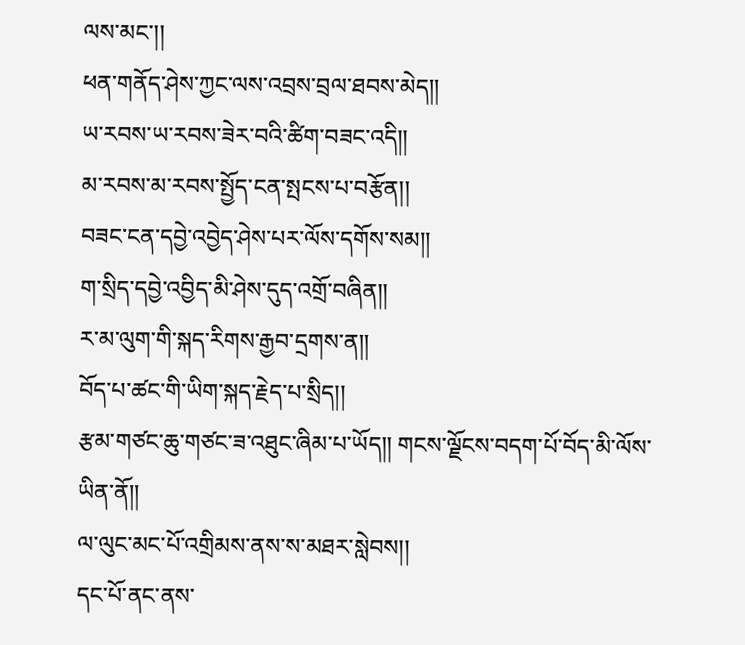ལས་མང་།།
ཕན་གནོད་ཤེས་ཀྱང་ལས་འབྲས་བྲལ་ཐབས་མེད།།
ཡ་རབས་ཡ་རབས་ཟེར་བའི་ཚིག་བཟང་འདི།།
མ་རབས་མ་རབས་སྤྱོད་ངན་སྤངས་པ་བརྩོན།།
བཟང་ངན་དབྱེ་འབྱེད་ཤེས་པར་ལོས་དགོས་སམ།།
ག་སྲིད་དབྱེ་འབྱིད་མི་ཤེས་དུད་འགྲོ་བཞིན།།
ར་མ་ལུག་གི་སྐད་རིགས་རྒྱབ་དྲགས་ན།།
བོད་པ་ཚང་གི་ཡིག་སྐད་རྗེད་པ་སྲིད།།
རྩམ་གཙང་ཆུ་གཙང་ཟ་འཐུང་ཞིམ་པ་ཡོད།། གངས་ལྗོངས་བདག་པོ་བོད་མི་ལོས་ཡིན་ནོ།།
ལ་ལུང་མང་པོ་འགྲིམས་ནས་ས་མཐར་སླེབས།།
དང་པོ་ནང་ནས་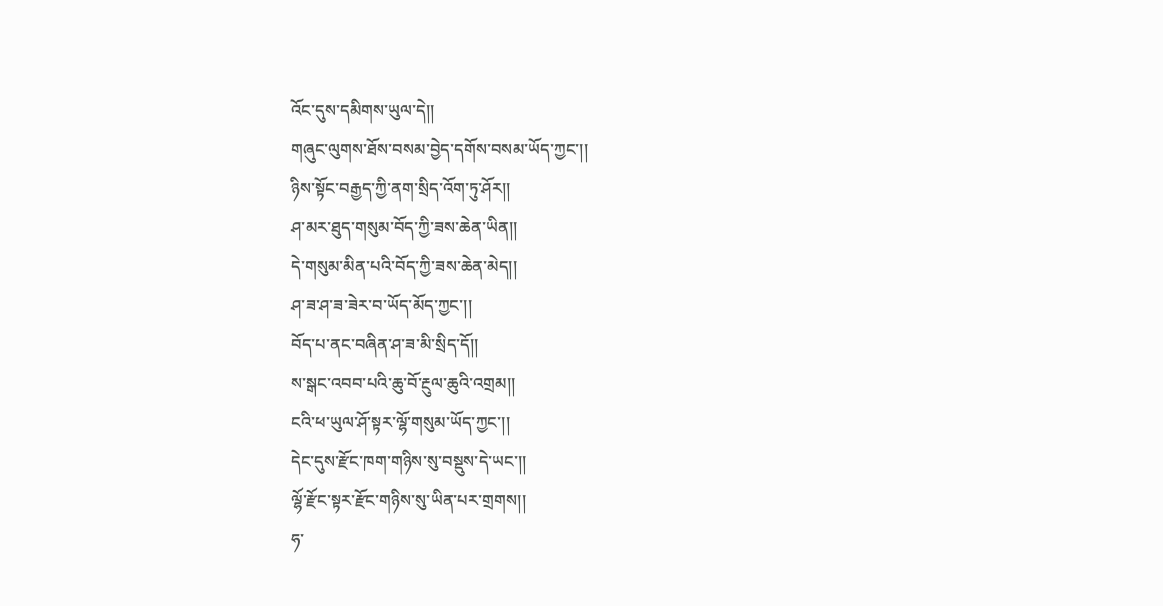འོང་དུས་དམིགས་ཡུལ་དེ།།
གཞུང་ལུགས་ཐོས་བསམ་བྱེད་དགོས་བསམ་ཡོད་ཀྱང་།།
ཉིས་སྟོང་བརྒྱད་ཀྱི་ནག་སྲིད་འོག་ཏུ་ཤོར།།
ཤ་མར་ཐུད་གསུམ་བོད་ཀྱི་ཟས་ཆེན་ཡིན།།
དེ་གསུམ་མིན་པའི་བོད་ཀྱི་ཟས་ཆེན་མེད།།
ཤ་ཟ་ཤ་ཟ་ཟེར་བ་ཡོད་མོད་ཀྱང་།།
བོད་པ་ནང་བཞིན་ཤ་ཟ་མི་སྲིད་དོ།།
ས་སྒང་འབབ་པའི་ཆུ་བོ་རྔུལ་ཆུའི་འགྲམ།།
ངའི་ཕ་ཡུལ་ཤོ་སྟར་ལྷོ་གསུམ་ཡོད་ཀྱང་།།
དེང་དུས་རྫོང་ཁག་གཉིས་སུ་བསྡུས་དེ་ཡང་།།
ལྷོ་རྫོང་སྟར་རྫོང་གཉིས་སུ་ཡིན་པར་གྲགས།།
ཧ་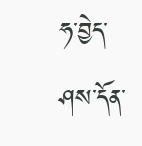ཧ་བྱེད་ཤས་དོན་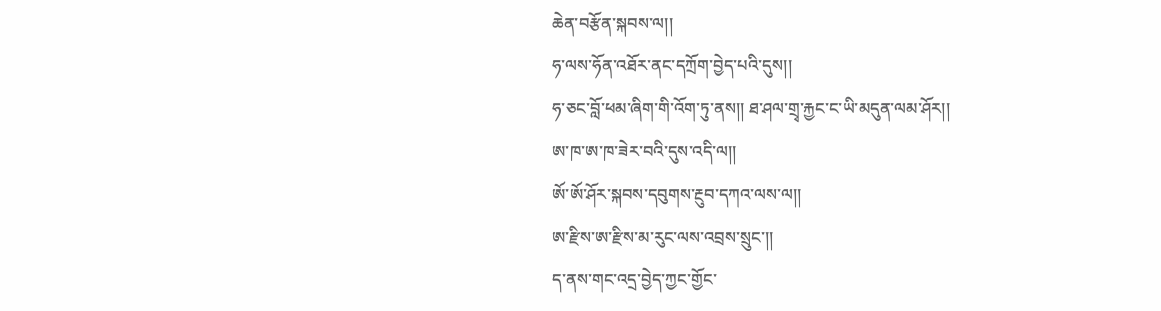ཆེན་བརྩོན་སྐབས་ལ།།
ཧ་ལས་ཧོན་འཐོར་ནང་དཀྲོག་བྱེད་པའི་དུས།།
ཧ་ཅང་བློ་ཕམ་ཞིག་གི་འོག་ཏུ་ནས།། ཐ་ཤལ་གྲྭ་རྐྱང་ང་ཡི་མདུན་ལམ་ཤོར།།
ཨ་ཁ་ཨ་ཁ་ཟེར་བའི་དུས་འདི་ལ།།
ཨོ་ཨོ་ཤོར་སྐབས་དབུགས་རྔུབ་དཀའ་ལས་ལ།།
ཨ་རྫིས་ཨ་རྫིས་མ་རུང་ལས་འབྲས་སྲུང་།།
ད་ནས་གང་འདྲ་བྱེད་ཀྱང་གྱོང་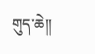གུད་ཆེ།།